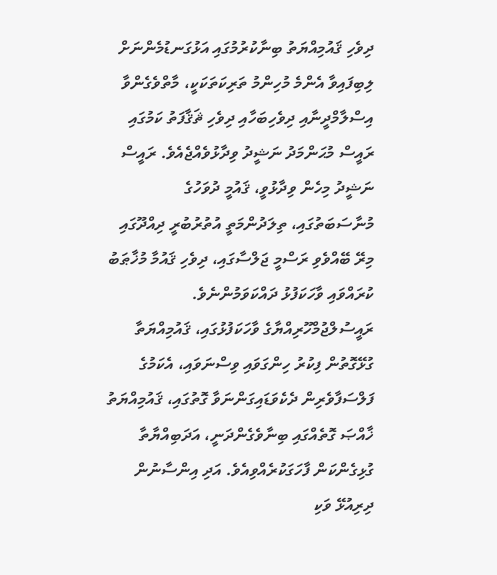ދިވެހި ޤައުމިއްޔަތު ބިނާކުރުމުގައި އަޅުގަނޑުމެންނަށް ލިބިފައިވާ އެންމެ މުހިންމު ތަރިކަތަކަކީ، މާތްވެގެންވާ އިސްލާމްދީނާއި ދިވެހިބަހާއި ދިވެހި ޘަޤާފަތު ކަމުގައި ރައީސް މުޙަންމަދު ނަޝީދު ވިދާޅުވެއްޖެއެވެ. ރައީސް ނަޝީދު މިހެން ވިދާޅުވީ، ޤައުމީ ދުވަހުގެ މުނާސަބަތުގައި، ތިލަދުންމަތީ އުތުރުބުރީ ދިއްދޫގައި މިރޭ ބޭއްވެވި ރަސްމީ ޖަލްސާގައި، ދިވެހި ޤައުމާ މުޚާޠަބު ކުރައްވައި ވާހަކަފުޅު ދައްކަވަމުންނެވެ. ރައީސުލްޖުމްހޫރިއްޔާގެ ވާހަކަފުޅުގައި، ޤައުމިއްޔަތާ ގުޅޭގޮތުން ފިކުރު ހިންގަވައި ވިސްނަވައި، އެކަމުގެ ފަލްސަފާވެރިން ދެކެވަޑައިގަންނަވާ ގޮތުގައި، ޤައުމިއްޔަތު ޚާއްޞަ ގޮތެއްގައި ބިނާވެގެންދަނީ، އަދަބިއްޔާތާ ގުޅިގެންކަން ފާހަގަކުރެއްވިއެވެ. އަދި އިންސާނުން ދިރިއުޅޭ ވަކި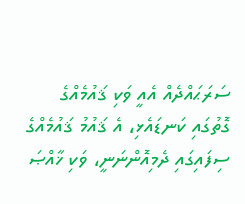ސަރަޙައްދެއް އެއީ ވަކި ޤައުމެއްގެ ގޮތުގައި ކަނޑައެޅި، އެ ޤައުމު ޤައުމެއްގެ ސިފައިގައި ދެމިއޮންނަނީ، ވަކި ޚާއްޞަ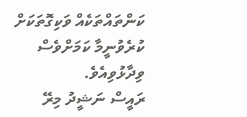ކަންތައްތަކެއް ވަކިގޮތަކަށް ކުރެވުނީމާ ކަމަށްވެސް ވިދާޅުވިއެވެ.
ރައީސް ނަޝީދު މިރޭ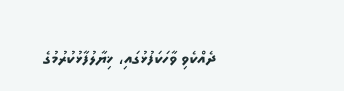ދެއްކެވި ވާހަކަފުޅުގައި، ޚިޔާލުފާޅުކުރުމުގެ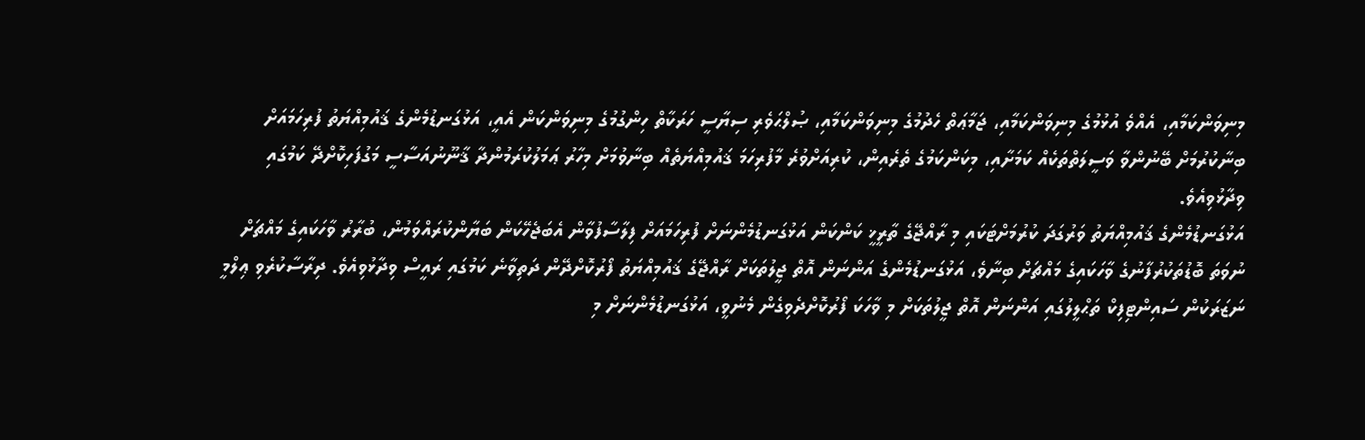މިނިވަންކަމާއި، އެއްވެ އުޅުމުގެ މިނިވަންކަމާއި، ޖަމާޢަތް ހެދުމުގެ މިނިވަންކަމާއި، ޞުލްޙަވެރި ސިޔާސީ ހަރަކާތް ހިންގުމުގެ މިނިވަންކަން އެއީ، އަޅުގަނޑުމެންގެ ޤައުމިއްޔަތު ފުރިހަމައަށް ބިނާކުރުމަށް ބޭނުންވާ ވަސީލަތްތަކެއް ކަމަށާއި، މިކަންކަމުގެ ތެރެއިން، ކުރިއަށްވުރެ މާފުރިހަމަ ޤައުމިއްޔަތެއް ބިނާވުމަށް މިހާރު ޢަމަލުކުރަމުންދާ ޤާނޫނުއަސާސީ މަގުފަހިކޮށްދޭ ކަމުގައި ވިދާޅުވިއެވެ.
އަޅުގަނޑުމެންގެ ޤައުމިއްޔަތު ވަރުގަދަ ކުރުމަށްޓަކައި މި ރާއްޖޭގެ ތާރީޚީ ކަންކަން އަޅުގަނޑުމެންނަށް ފުރިހަމައަށް ފިލާސާފުވާން އެބަޖެހޭކަން ބަޔާންކުރައްވަމުން، ބުރާރު ވާހަކައިގެ މައްޗަށް ނުވަތަ ބޮޑުތަކުރުފާނުގެ ވާހަކައިގެ މައްޗަށް ބިނާވެ، އަޅުގަނޑުމެންގެ އަންނަން އޮތް ޖީލުތަކަށް ރާއްޖޭގެ ޤައުމިއްޔަތު ފޯރުކޮށްދޭން ދަތިވާނެ ކަމުގައި ރައީސް ވިދާޅުވިއެވެ. ދިރާސާކުރެވި ޢިލްމީ ނަޒަރަކުން ސައިންޓިފިކް ތަޙްލީލުގައި އަންނަން އޮތް ޖީލުތަކަށް މި ވާހަކަ ފޯރުކޮށްދެވިގެން މެނުވީ، އަޅުގަނޑުމެންނަށް މި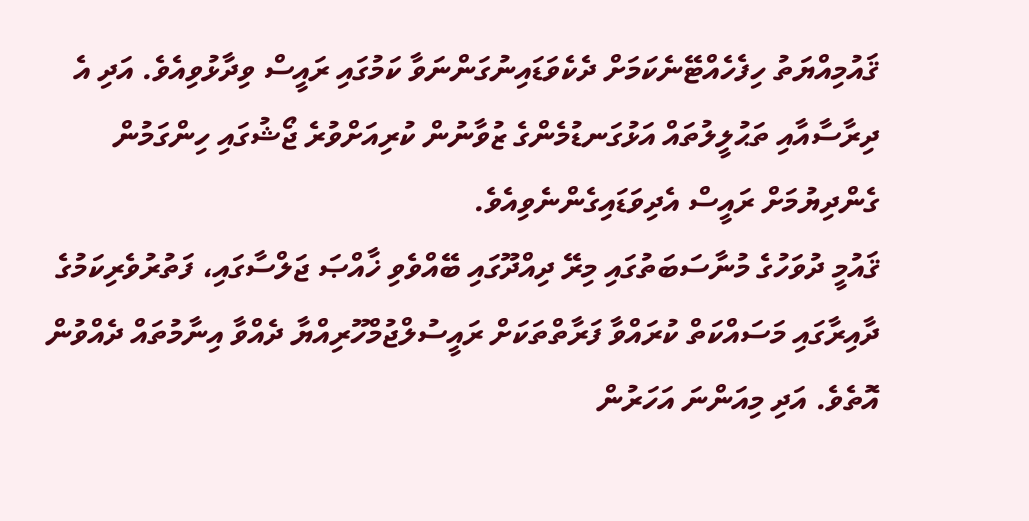ޤައުމިއްޔަތު ހިފެހެއްޓޭނެކަމަށް ދެކެވަޑައިނުގަންނަވާ ކަމުގައި ރައީސް ވިދާޅުވިއެވެ. އަދި އެ ދިރާސާއާއި ތަޙުލީލުތައް އަޅުގަނޑުމެންގެ ޒުވާނުން ކުރިއަށްވުރެ ޖޯޝުގައި ހިންގަމުން ގެންދިޔުމަށް ރައީސް އެދިވަޑައިގެންނެވިއެވެ.
ޤައުމީ ދުވަހުގެ މުނާސަބަތުގައި މިރޭ ދިއްދޫގައި ބޭއްވެވި ޚާއްޞަ ޖަލްސާގައި، ފަތުރުވެރިކަމުގެ ދާއިރާގައި މަސައްކަތް ކުރައްވާ ފަރާތްތަކަށް ރައީސުލްޖުމްހޫރިއްޔާ ދެއްވާ އިނާމުތައް ދެއްވުން އޮތެވެ. އަދި މިއަންނަ އަހަރުން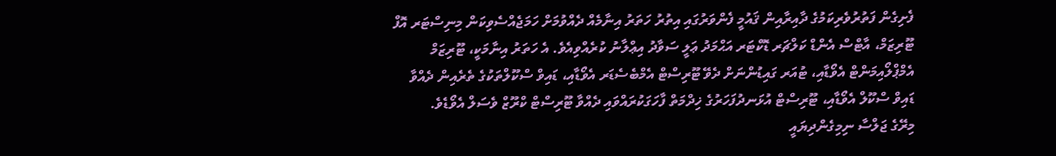ފެށިގެން ފަތުރުވެރިކަމުގެ ދާއިރާއިން ޤައުމީ ފެންވަރުގައި އިތުރު ހަތަރު އިނާމެއް ދެއްވުމަށް ހަމަޖެއްސެވިކަން މިނިސްޓަރ އޮފް ޓޫރިޒަމް، އާޓްސް އެންޑް ކަލްޗަރ ޑޮކްޓަރ އަޙްމަދު ޢަލީ ސަވާދު އިޢްލާނު ކުރެއްވިއެވެ. އެ ހަތަރު އިނާމަކީ، ޓޫރިޒަމް އެމްޕްލޯއިމަންޓް އެވޯޑާއި، ޓުއަރ ގައިޑުންނަށް ދެވޭ ޓޫރިސްޓް އެމްބެސެޑަރ އެވޯޑާއި، ޑައިވް ސްކޫލްތަކުގެ ތެރެއިން ދެއްވާ ޑައިވް ސްކޫލް އެވޯޑާއި، ޓޫރިސްޓް އުޅަނދުފަހަރުގެ ޚިދްމަތް ފާހަގަކުރައްވައި ދެއްވާ ޓޫރިސްޓް ކްރޫޒް ވެސަލް އެވޯޑެވެ.
މިރޭގެ ޖަލްސާ ނިމިގެންދިޔައީ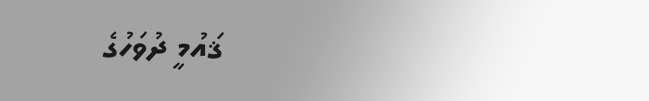ޤައުމީ ދުވަހުގެ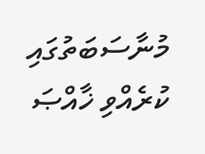މުނާސަބަތުގައި ކުރެއްވި ޚާއްޞަ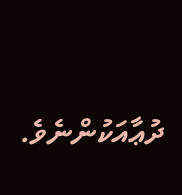ދުޢާއަކުންނެވެ.